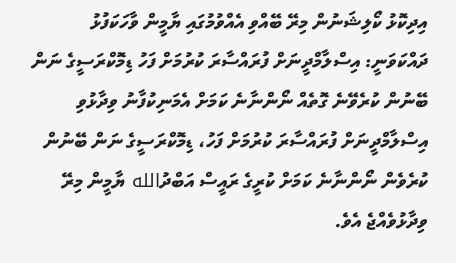އިދިކޮޅު ކޯލިޝަނުން މިރޭ ބޭއްވި އެއްވުމުގައި ޔާމީން ވާހަކަފުޅު ދައްކަވަނީ: އިސްލާމްދީނަށް ފުރައްސާރަ ކުރުމަށް ފަހު ޑިމޮކްރަސީގެ ނަން ބޭނުން ކުރެވޭނެ ގޮތެއް ނޯންނާނެ ކަމަށް އެމަނިކުފާނު ވިދާޅުވި
އިސްލާމްދީނަށް ފުރައްސާރަ ކުރުމަށް ފަހު، ޑިމޮކްރަސީގެ ނަން ބޭނުން ކުރެވެން ނޯންނާނެ ކަމަށް ކުރީގެ ރައީސް އަބްދުالله ޔާމީން މިރޭ ވިދާޅުވެއްޖެ އެވެ.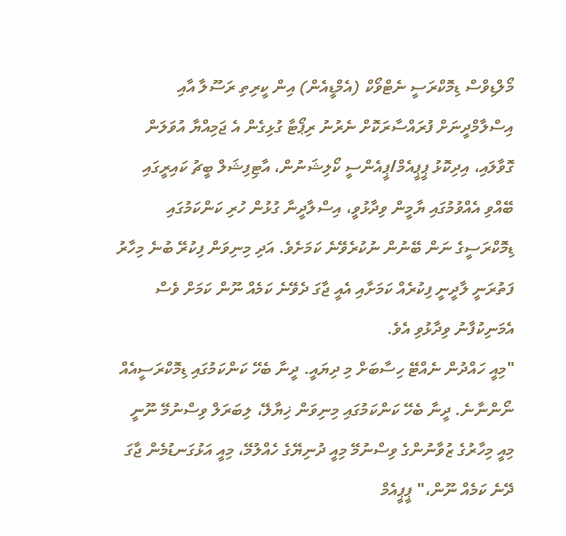މޯލްޑިވްސް ޑިމޮކްރަސީ ނެޓްވޯކް (އެމްޑީއެން) އިން ކީރިތި ރަސޫލާ އާއި އިސްލާމްދީނަށް ފުރައްސާރަކޮށް ނެރުނު ރިޕޯޓާ ގުޅިގެން އެ ޖަމިއްޔާ އުވަލަން ގޮވާލައި، އިދިކޮޅު ޕީޕީއެމް/ޕީއެންސީ ކޯލިޝަނުން، އާޓިފިޝަލް ބީޗު ކައިރީގައި ބޭއްވި އެއްވުމުގައި ޔާމީން ވިދާޅުވީ، އިސްލާދީނާ ގުޅުން ހުރި ކަންކަމުގައި ޑިމޮކްރަސީގެ ނަން ބޭނުން ނުކުރެވޭނެ ކަމަށެވެ. އަދި މިނިވަން ފިކުރޭ ބުނެ މިހާރު ފަތުރަނީ ލާދީނީ ފިކުރެއް ކަމަށާއި އެއީ ޖާގަ ދެވޭނެ ކަމެއް ނޫން ކަމަށް ވެސް އެމަނިކުފާނު ވިދާޅުވި އެވެ.
"މިއީ ހައްދުން ނެއްޓޭ ހިސާބަށް މި ދިޔައީ. ދީނާ ބެހޭ ކަންކަމުގައި ޑިމޮކްރަސީއެއް ނޯންނާނެ. ދީނާ ބެހޭ ކަންކަމުގައި މިނިވަން ޚިޔާލޭ، ލިބަރަލް ވިސްނުމޭ ނޫނީ މިއީ މިހާރުގެ ޒުވާނުންގެ ވިސްނުމޭ މިއީ ދުނިޔޭގެ ހެއްލުމޭ، މިއީ އަޅުގަނޑުމެން ޖާގަ ދޭނެ ކަމެއް ނޫން،" ޕީޕީއެމް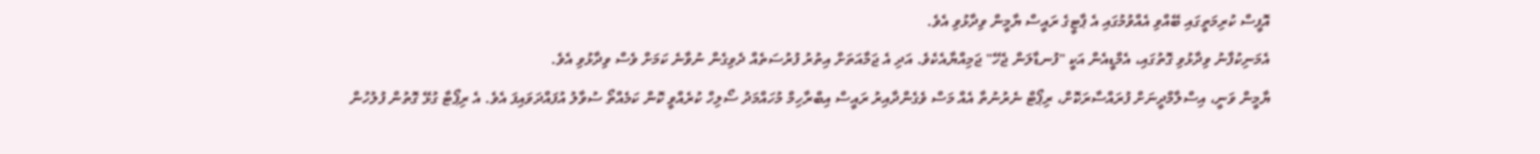އޮފީސް ކުރިމަތީގައި ބޭއްވި އެއްވުމުގައި އެ ޕާޓީގެ ރައީސް ޔާމީން ވިދާޅުވި އެވެ.
އެމަނިކުފާނު ވިދާޅުވި ގޮތުގައި، އެމްޑީއެން އަކީ "ފުނޑާލަން ޖެހޭ" ޖަމިއްޔާއެކެވެ. އަދި އެ ޖަމާއަތަށް އިތުރު ފުރުސަތެއް ދެވިގެން ނުވާނެ ކަމަށް ވެސް ވިދާޅުވި އެވެ.
ޔާމީން ވަނީ، އިސްލާމްދީނަށް ފުރައްސާރަކޮށް، ރިޕޯޓް ނެރުނުތާ އެއް މަސް ވެގެންދާއިރު ރައީސް އިބްރާހިމް މުހައްމަދު ސޯލިހް ކުރެއްވީ ކޮން ކަމެއްތޯ ސުވާލު އުފައްދަވައިފަ އެވެ. އެ ރިޕޯޓާ ގުޅޭ ގޮތުން ފުލުހުން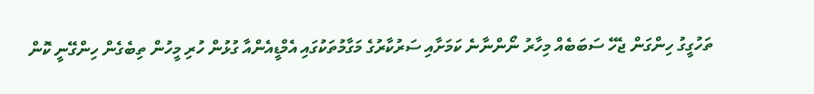ތަހުގީގު ހިންގަން ޖެހޭ ސަބަބެއް މިހާރު ނޯންނާނެ ކަމަށާއި ސަރުކާރުގެ މަގާމުތަކުގައި އެމްޑީއެންއާ ގުޅުން ހުރި މީހުން ތިބެގެން ހިންގޭނީ ކޮން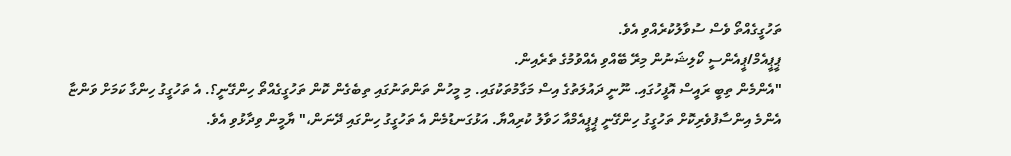ތަހުގީގެއްތޯ ވެސް ސުވާލުކުރެއްވި އެވެ.
ޕީޕީއެމް/ޕީއެންސީ ކޯލިޝަނުން މިރޭ ބޭއްވި އެއްވުމުގެ ތެރެއިން.
"އެންމެން ތިބީ ރައީސް އޮފީހުގައި. ނޫނީ ދައުލަތުގެ އިސް މަގާމުތަކުގައި. މި މީހުން ތަންތަނުގައި ތިބެގެން ކޮން ތަހުގީގެއްތޯ ހިންގޭނީ؟. އެ ތަހުގީގު ހިންގާ ކަމަށް ވަންޏާ އެންމެ އިންސާފުވެރިކޮށް ތަހުގީގު ހިންގޭނީ ޕީޕީއެމްއާ ހަވާލު ކުރިއްޔާ. އަޅުގަނޑުމެން އެ ތަހުގީގު ހިންގައި ދޭނަން،" ޔާމީން ވިދާޅުވި އެވެ.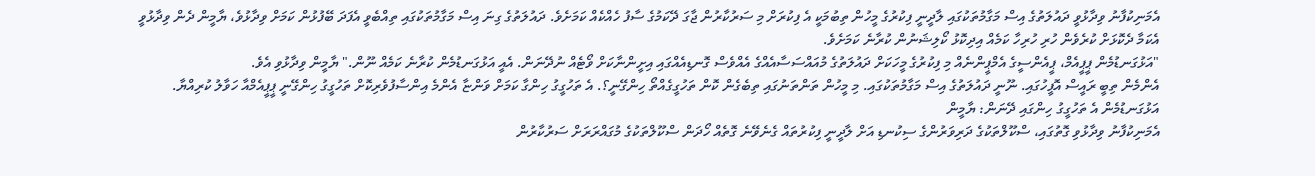އެމަނިކުފާނު ވިދާޅުވީ ދައުލަތުގެ އިސް މަގާމުތަކުގައި ލާދީނީ ފިކުރުގެ މީހުން ތިބުމަކީ އެ ފިކުރަށް މި ސަރުކާރުން ޖާގަ ދޭކަމުގެ ސާފު ހެއްކެއް ކަމަށެވެ. ދައުލަތުގެ ގިނަ އިސް މަގާމުތަކުގައި ތިއްބެވީ އެފަދަ ބޭފުޅުން ކަމަށް ވިދާޅުވެ، ޔާމީން ދެން ވިދާޅުވީ އެކަމާ ދެކޮޅަށް ކުރެވެން ހުރި ހުރިހާ ކަމެއް އިދިކޮޅު ކޯލިޝަނުން ކުރާނެ ކަމަށެވެ.
"އަޅުގަނޑުމެން ޕީޕީއެމް، ޕީއެންސީގެ އެމްޕީންނެއް މި ފިކުރުގެ މީހަކަށް ދައުލަތުގެ މުއައްސަސާއެއްގެ އެއްވެސް ގޮނޑިއެއްގައި އިށީންނާކަށް ވޯޓެއް ނުދޭނަން. އެއީ އަޅުގަނޑުމެން ކުރާނެ ކަމެއް ނޫން." ޔާމީން ވިދާޅުވި އެވެ.
އެންމެން ތިބީ ރައީސް އޮފީހުގައި. ނޫނީ ދައުލަތުގެ އިސް މަގާމުތަކުގައި. މި މީހުން ތަންތަނުގައި ތިބެގެން ކޮން ތަހުގީގެއްތޯ ހިންގޭނީ؟. އެ ތަހުގީގު ހިންގާ ކަމަށް ވަންޏާ އެންމެ އިންސާފުވެރިކޮށް ތަހުގީގު ހިންގޭނީ ޕީޕީއެމްއާ ހަވާލު ކުރިއްޔާ. އަޅުގަނޑުމެން އެ ތަހުގީގު ހިންގައި ދޭނަން: ޔާމީން
އެމަނިކުފާނު ވިދާޅުވި ގޮތުގައި، ސްކޫލްތަކުގެ ދަރިވަރުންގެ ސިކުނޑި އަށް ލާދީނީ ފިކުރުތައް ގެނެވޭނެ ގޮތެއް ހޯދަން ސްކޫލްތަކުގެ މުގައްރަރަށް ސަރުކާރުން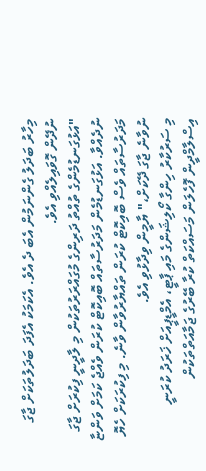މިހާރު ބަދަލު ގެންނަމުން އެބަ ދެ އެވެ. އެކަމަކު އެފަދަ ބަދަލުތަކަށް ޖާގަ ނުދޭން ގޮވައިލެއްވި އެވެ.
"އަޅުގަނޑުމެންގެ ތުއްތު ދަރިންގެ މުގައްރަރުތަކުން މި ލާދީނީ ފިކުރަށް ޖާގަ ނުދެއްވާ. އަޅުގަނޑުމެން މަދަރުސާތައް ބޮއިކޮޓް ކުރަން ވެއްޖެ ކަމަށް ވަންޏާ މަދަރުސާތައް ވެސް ބޮއިކޮޓް ކުރަން ތައްޔާރުވާން ވާނެ. މި ފިކުރަކަށް ހެޔޮ ނުވާނެ ޖާގަ ދޭކަށް،" ޔާމީން ވިދާޅުވި އެވެ.
މި ސަރުކާރު ހިންގާ ކޯލިޝަންގެ މައި ޕާޓީ، އެމްޑީޕީއަށް ޚަރަދު ކުރަނީ އިސްލާމްދީން ފޮހެލަން މަސައްކަތް ކުރާ ބޭރުގެ ޖަމާއަތްތަކުން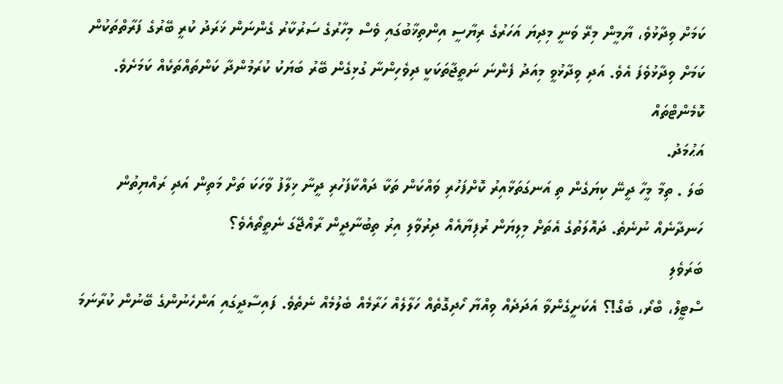ކަމަށް ވިދާޅުވެ، ޔާމީން މިރޭ ވަނީ މިދިޔަ އަހަރުގެ ރިޔާސީ އިންތިޚާބުގައި ވެސް މިހާރުގެ ސަރުކާރު ގެންނަން ޚަރަދު ކުރީ ބޭރުގެ ފަރާތްތަކުން ކަމަށް ވިދާޅުވެފަ އެވެ. އަދި ވިދާޅުވީ މިއަދު ފެންނަ ނަތީޖާތަކަކީ ދިވެހިންނާ ގުޅިގެން ބޭރު ބަޔަކު ކުރަމުންދާ ކަންތައްތަކެއް ކަމަށެވެ.
ކޮމެންޓްތައް
އަޙުމަދު.
ބަލަ . ތިމާ މީހާ ދީނޭ ކިޔަގެން ތި އަނގަތަޅާއިރު ކޮށްފަހުރި ވައްކަން ތަކާ ދައްކާފަހުރި ދީނާ ޚިލާފު ވާހަކަ ތަށް މަތިން އަދި ރައްޔިތުން ހަނދާނެއް ނުނެތެ. ދައޮލަތުގެ އެތަށް މިލިޔަން ރުފިޔާއެއް ދިރުވާލި އިރު ތިބުނާދީން ރާއްޖޭގަ ނެތީތޯއެވެ؟
ބަރަވެލި
ސްޓީލް، ބްރޯ، ބެގް!؟ އެކަށީގެންވާ އަދަދެއް ވިއްޔާ ހޯދިގޮތެއް ހަލާލެއް ހަރާމެއް ބެލުމެއް ނެތެވެ. ފައިސާދީގައި އަންހެނުންގެ ބޭނުން ކުރާނަމަ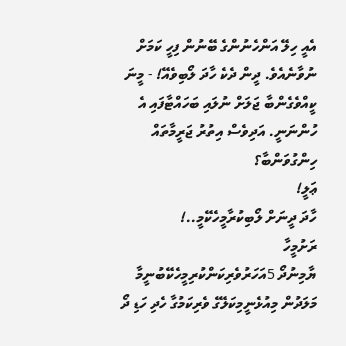އެއީ ހިލޭ އަންހެނުންގެ ބޭނުން ފިހީ ކަމަށް ނުވާނެއެވެ. ދީން ދެކެ ހާދަ ލޯބިވެއޭ! - މީނަ ކީއްވެގެންބާ ޖަލަށް ނުލައި ބަހައްޓާފައި އެ ހުންނަނީ. އަދިވެސް އިތުރު ޖަރީމާތައް ހިންގުވަންބާ؟
ޢަލީ!
ހާދަ ދީނަށް ލޯބިކުރާމީހެކޭމީ..!
ރަށުމީހާ
ޔާމިނުދޯ 5އަހަރުވެރިކަންކުރިމީހެކޭބުނީމާ މަލަދުން މިއުޅެނީމިކަލޭގެ ވެރިކަމުގާ ހެދި ހަޑި ދޯ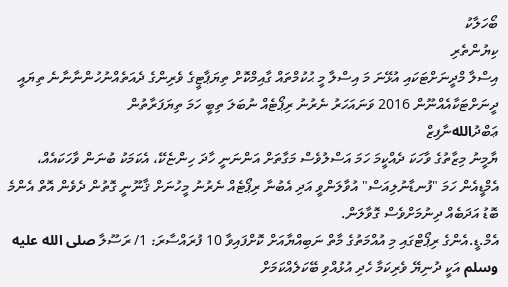ބޯހަލާކު
ކިޔުންތެރި
އިސްލާ މްދީނަށްޓަކައި އުޅޭނަ މަ އިސްލާ މީ ޙުކުމްތައް ގާއިމްކޮށް ތިޔަޕާޓީގެ ވެރިންގެ ދެއަތެއްނުހުންނާނާނެ ތިޔައީ ދީނަށްޓަކާއެއްނޫން 2016 ވަނައަހަރު ނެރުނު ރިޕޯޓެއް ނުބަލަ ތިބީ ހަމަ ތިޔަފަރާތުން
ޢަބްދުاللهނާފިޒް
ޔާމީނު މިޒާތުގެ ވާހަކަ ދެއްކީމަ ހަމަ އަސްލުވެސް މަގާތަށް އަންނަނީ ހާދަ ހިންޏެކޭ، އެކަމަކު ބުނަން ވާހަކައެއް، އެމްޑީއެން ހަމަ "ފުނޑާނުލިއަސް" އުވާލަންވީ އަދި އެބުނާ ރިޕޯޓެއް ނެރުނު މީހުނަށް ޤާނޫނީ ގޮތުން ދެވެން އޮތް އެންމެ ބޮޑު އަދަބެއް ދިނުމަށްވެސް ގޮވާލަން.
އެމް.ޑީ.އެންގެ ރިޕޯޓްގައި މި އުއްމަތުގެ މާތް ނަބިއްޔާއަށް ކޮށްފައިވާ 10 ފުރައްސާރަ: 1/ ރަސޫލާ صلى الله عليه وسلم އަކީ ދުނިޔޭ ވެރިކަމާ ހެދި އުޅުއްވި ބޭކަލެއްކަމަށް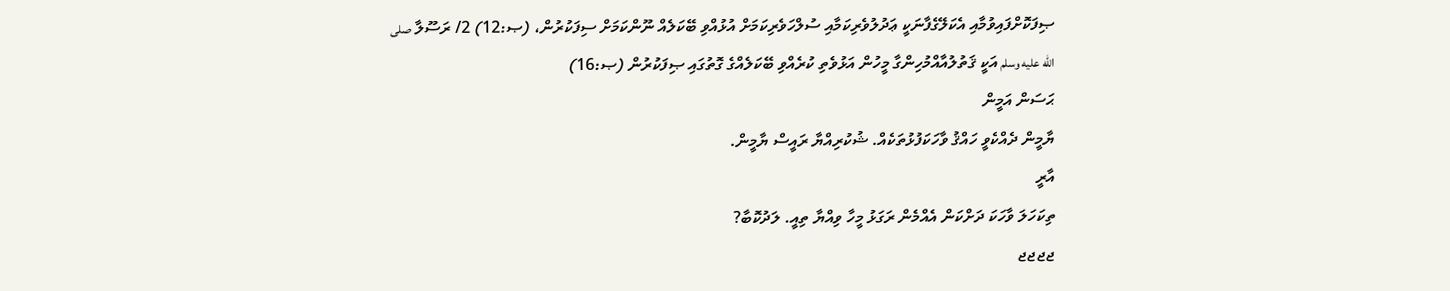ޞިފަކޮށްފައިވުމާއި އެކަލޭގެފާނަކީ ޢަދުލުވެރިކަމާއި ސުލްހަވެރިކަމަށް އުޅުއްވި ބޭކަލެއް ނޫންކަމަށް ސިފަކުރުން، (ޞ:12) 2/ ރަސޫލާ صلى الله عليه وسلم އަކީ ޤަތުލުއާއްމުހިންގާ މީހުން އަޅުވެތި ކުރެއްވި ބޭކަލެއްގެ ގޮތުގައި ޞިފަކުރުން (ޞ:16)
ޙަސަން އަމީން
ޔާމީން ދެއްކެވީ ހައްޤު ވާހަކަފުޅުތަކެއް. ޝުކުރިއްޔާ ރައީސް ޔާމީން.
އާރީ
ތިކަހަލަ ވާހަކަ ދަށްކަން އެއްމެން ރަގަޅު މީހާ ވިއްޔާ ތިއީ. ލަދުކޮބާ?
ޖޖޖޖ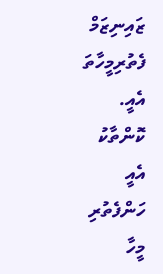ޒައިނިޒަމް ފެތުރިމީހާތަ އެއީ.
ކޮންތާކު
އެއީ ހަންފެތުރި މީހާ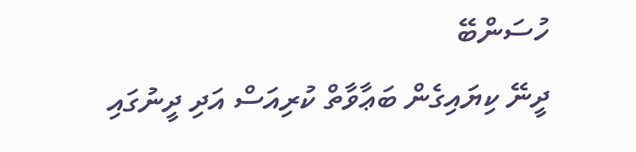ހުސަންބޭ
ދީނޭ ކިޔައިގެން ބަޢާވާތް ކުރިއަސް އަދި ދީނުގައި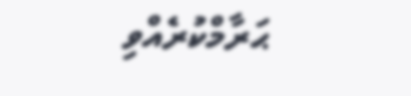ޙަރާމްކުރެއްވި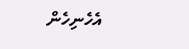އެހެނިހެން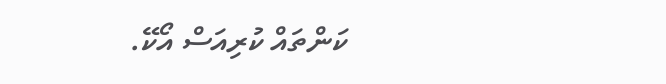ކަންތައް ކުރިއަސް އޯކޭ.